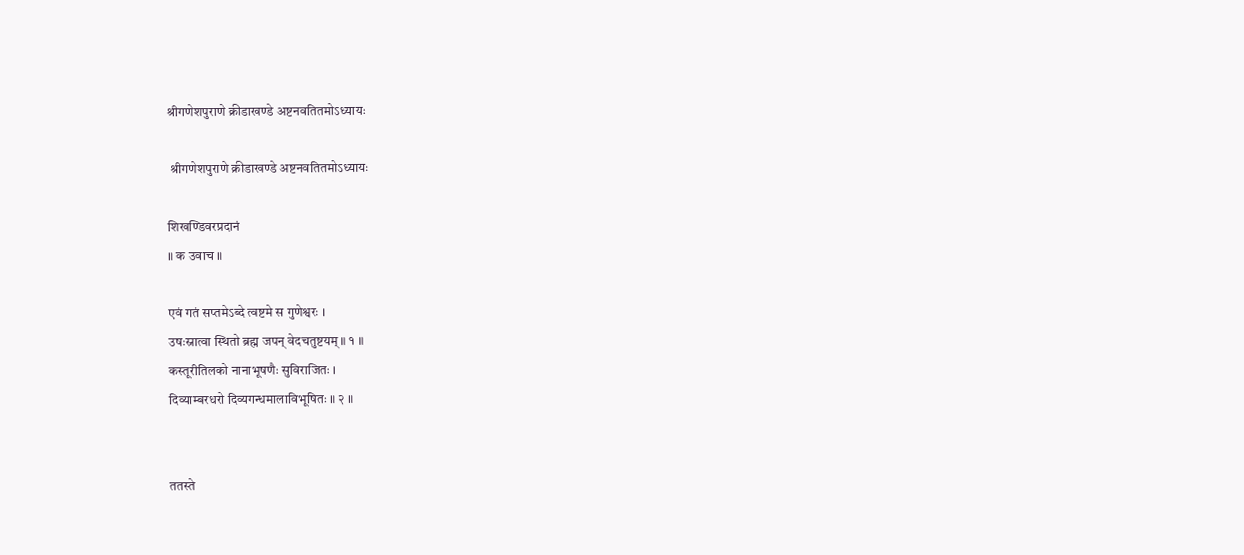श्रीगणेशपुराणे क्रीडाखण्डे अष्टनवतितमोऽध्यायः

 श्रीगणेशपुराणे क्रीडाखण्डे अष्टनवतितमोऽध्यायः

शिखण्डिवरप्रदानं
॥ क उवाच ॥

एवं गतं सप्तमेऽब्दे त्वष्टमे स गुणेश्वरः ।
उषःस्नात्वा स्थितो ब्रह्म जपन् वेदचतुष्टयम् ॥ १ ॥
कस्तूरीतिलको नानाभूषणैः सुविराजितः ।
दिव्याम्बरधरो दिव्यगन्धमालाविभूषितः ॥ २ ॥


ततस्ते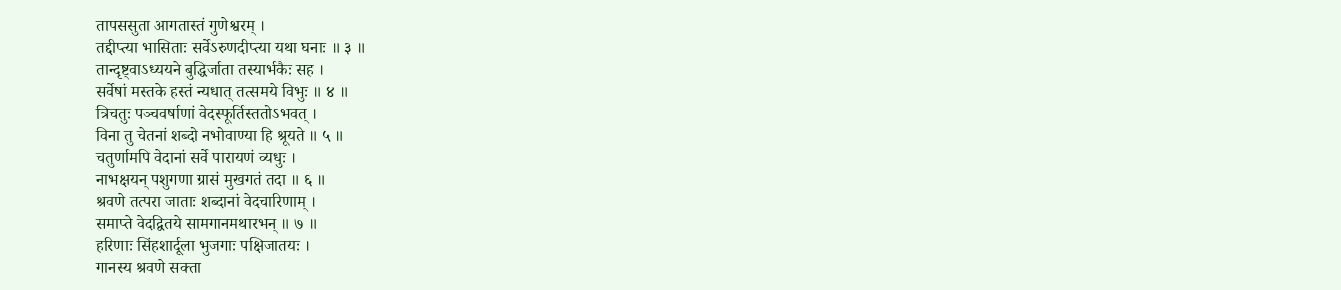तापससुता आगतास्तं गुणेश्वरम् ।
तद्दीप्त्या भासिताः सर्वेऽरुणदीप्त्या यथा घनाः ॥ ३ ॥
तान्दृष्ट्वाऽध्ययने बुद्धिर्जाता तस्यार्भकैः सह ।
सर्वेषां मस्तके हस्तं न्यधात् तत्समये विभुः ॥ ४ ॥
त्रिचतुः पञ्चवर्षाणां वेदस्फूर्तिस्ततोऽभवत् ।
विना तु चेतनां शब्दो नभोवाण्या हि श्रूयते ॥ ५ ॥
चतुर्णामपि वेदानां सर्वे पारायणं व्यधुः ।
नाभक्षयन् पशुगणा ग्रासं मुखगतं तदा ॥ ६ ॥
श्रवणे तत्परा जाताः शब्दानां वेदचारिणाम् ।
समाप्ते वेदद्वितये सामगानमथारभन् ॥ ७ ॥
हरिणाः सिंहशार्दूला भुजगाः पक्षिजातयः ।
गानस्य श्रवणे सक्ता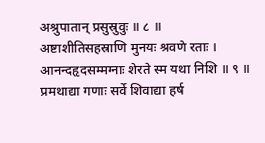अश्रुपातान् प्रसुस्रुवुः ॥ ८ ॥
अष्टाशीतिसहस्राणि मुनयः श्रवणे रताः ।
आनन्दहृदसम्मग्नाः शेरते स्म यथा निशि ॥ ९ ॥
प्रमथाद्या गणाः सर्वे शिवाद्या हर्ष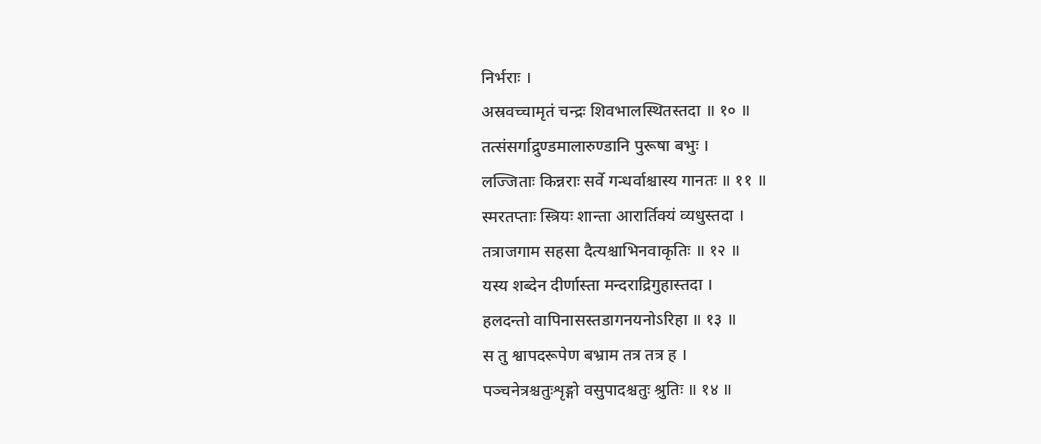निर्भराः ।
अस्रवच्चामृतं चन्द्रः शिवभालस्थितस्तदा ॥ १० ॥
तत्संसर्गाद्रुण्डमालारुण्डानि पुरूषा बभुः ।
लज्जिताः किन्नराः सर्वे गन्धर्वाश्चास्य गानतः ॥ ११ ॥
स्मरतप्ताः स्त्रियः शान्ता आरार्तिक्यं व्यधुस्तदा ।
तत्राजगाम सहसा दैत्यश्चाभिनवाकृतिः ॥ १२ ॥
यस्य शब्देन दीर्णास्ता मन्दराद्रिगुहास्तदा ।
हलदन्तो वापिनासस्तडागनयनोऽरिहा ॥ १३ ॥
स तु श्वापदरूपेण बभ्राम तत्र तत्र ह ।
पञ्चनेत्रश्चतुःशृङ्गो वसुपादश्चतुः श्रुतिः ॥ १४ ॥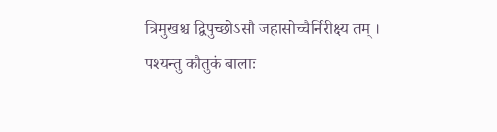त्रिमुखश्च द्विपुच्छोऽसौ जहासोच्चैर्निरीक्ष्य तम् ।
पश्यन्तु कौतुकं बालाः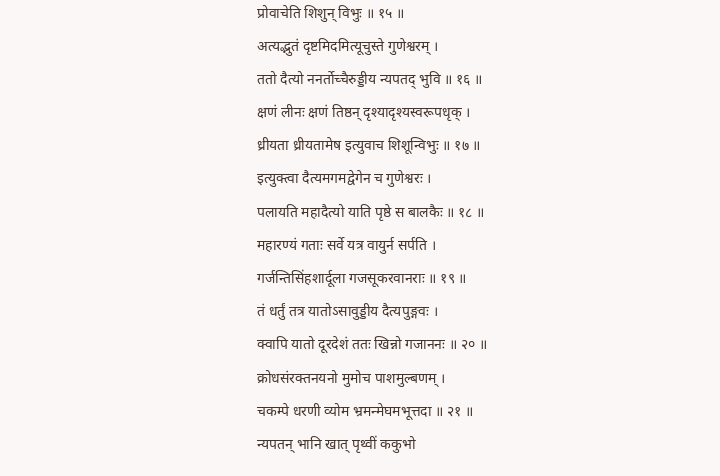प्रोवाचेति शिशुन् विभुः ॥ १५ ॥
अत्यद्भुतं दृष्टमिदमित्यूचुस्ते गुणेश्वरम् ।
ततो दैत्यो ननर्तोच्चैरुड्डीय न्यपतद् भुवि ॥ १६ ॥
क्षणं लीनः क्षणं तिष्ठन् दृश्यादृश्यस्वरूपधृक् ।
ध्रीयता ध्रीयतामेष इत्युवाच शिशून्विभुः ॥ १७ ॥
इत्युक्त्वा दैत्यमगमद्वेगेन च गुणेश्वरः ।
पलायति महादैत्यो याति पृष्ठे स बालकैः ॥ १८ ॥
महारण्यं गताः सर्वे यत्र वायुर्न सर्पति ।
गर्जन्तिसिंहशार्दूला गजसूकरवानराः ॥ १९ ॥
तं धर्तुं तत्र यातोऽसावुड्डीय दैत्यपुङ्गवः ।
क्वापि यातो दूरदेशं ततः खिन्नो गजाननः ॥ २० ॥
क्रोधसंरक्तनयनो मुमोच पाशमुल्बणम् ।
चकम्पे धरणी व्योम भ्रमन्मेघमभूत्तदा ॥ २१ ॥
न्यपतन् भानि खात् पृथ्वीं ककुभो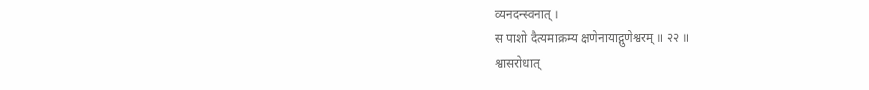व्यनदन्स्वनात् ।
स पाशो दैत्यमाक्रम्य क्षणेनायाद्गुणेश्वरम् ॥ २२ ॥
श्वासरोधात्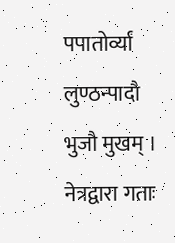पपातोर्व्यां लुण्ठन्पादौ भुजौ मुखम् ।
नेत्रद्वारा गताः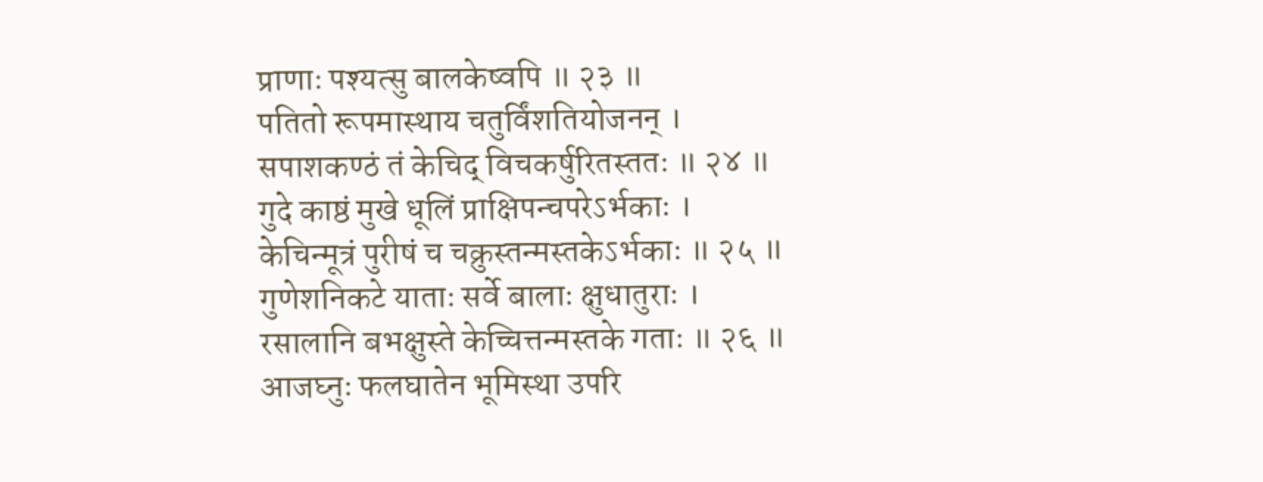प्राणाः पश्यत्सु बालकेष्वपि ॥ २३ ॥
पतितो रूपमास्थाय चतुर्विंशतियोजनन् ।
सपाशकण्ठं तं केचिद् विचकर्षुरितस्ततः ॥ २४ ॥
गुदे काष्ठं मुखे धूलिं प्राक्षिपन्चपरेऽर्भकाः ।
केचिन्मूत्रं पुरीषं च चक्रुस्तन्मस्तकेऽर्भकाः ॥ २५ ॥
गुणेशनिकटे याताः सर्वे बालाः क्षुधातुराः ।
रसालानि बभक्षुस्ते केच्चित्तन्मस्तके गताः ॥ २६ ॥
आजघ्नुः फलघातेन भूमिस्था उपरि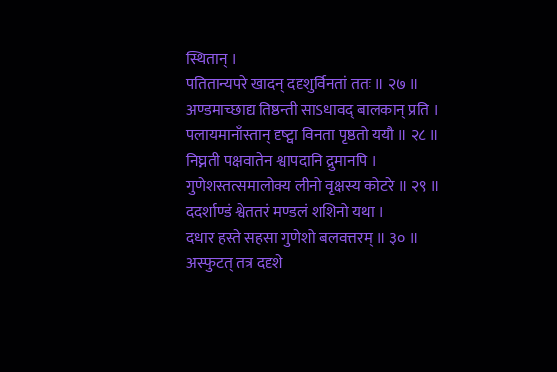स्थितान् ।
पतितान्यपरे खादन् ददृशुर्विनतां ततः ॥ २७ ॥
अण्डमाच्छाद्य तिष्ठन्ती साऽधावद् बालकान् प्रति ।
पलायमानाँस्तान् दृष्ट्वा विनता पृष्ठतो ययौ ॥ २८ ॥
निघ्नती पक्षवातेन श्वापदानि द्रुमानपि ।
गुणेशस्तत्समालोक्य लीनो वृक्षस्य कोटरे ॥ २९ ॥
ददर्शाण्डं श्वेततरं मण्डलं शशिनो यथा ।
दधार हस्ते सहसा गुणेशो बलवत्तरम् ॥ ३० ॥
अस्फुटत् तत्र ददृशे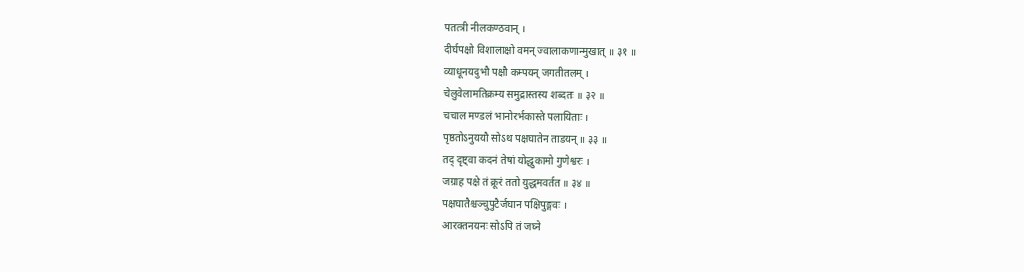पतत्त्री नीलकण्ठवान् ।
दीर्घपक्षो विशालाक्षो वमन् ज्वालाकणान्मुखात् ॥ ३१ ॥
व्याधूनयदुभौ पक्षौ कम्पयन् जगतीतलम् ।
चेलुवेलामतिक्रम्य समुद्रास्तस्य शब्दतः ॥ ३२ ॥
चचाल मण्डलं भानोरर्भकास्ते पलायिताः ।
पृष्ठतोऽनुययौ सोऽथ पक्षघातेन ताडयन् ॥ ३३ ॥
तद् दृष्ट्वा कदनं तेषां योद्धुकामो गुणेश्वरः ।
जग्राह पक्षे तं क्रूरं ततो युद्धमवर्तत ॥ ३४ ॥
पक्षघातैश्चञ्चुपुटैर्जघान पक्षिपुङ्गवः ।
आरक्तनयनः सोऽपि तं जघ्ने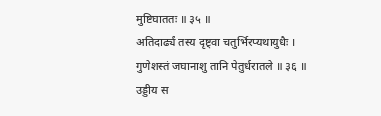मुष्टिघाततः ॥ ३५ ॥
अतिदार्ढ्यं तस्य दृष्ट्वा चतुर्भिरप्यथायुधैः ।
गुणेशस्तं जघानाशु तानि पेतुर्धरातले ॥ ३६ ॥
उड्डीय स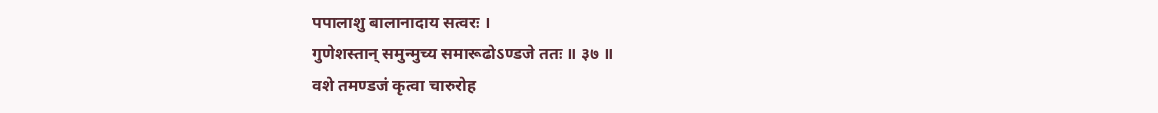पपालाशु बालानादाय सत्वरः ।
गुणेशस्तान् समुन्मुच्य समारूढोऽण्डजे ततः ॥ ३७ ॥
वशे तमण्डजं कृत्वा चारुरोह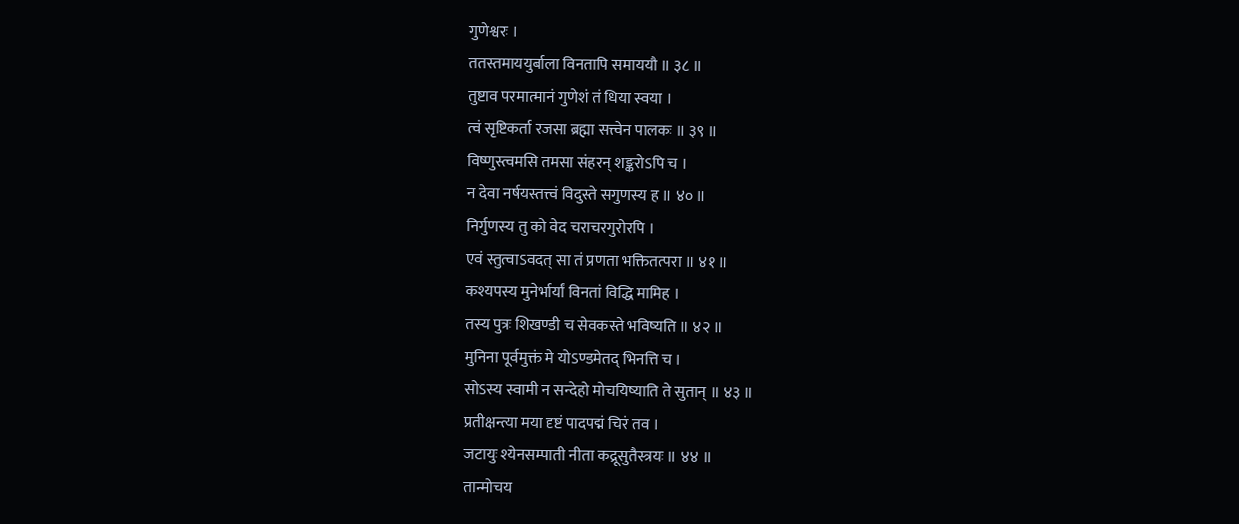गुणेश्वरः ।
ततस्तमाययुर्बाला विनतापि समाययौ ॥ ३८ ॥
तुष्टाव परमात्मानं गुणेशं तं धिया स्वया ।
त्वं सृष्टिकर्ता रजसा ब्रह्मा सत्त्वेन पालकः ॥ ३९ ॥
विष्णुस्त्वमसि तमसा संहरन् शङ्करोऽपि च ।
न देवा नर्षयस्तत्त्वं विदुस्ते सगुणस्य ह ॥ ४० ॥
निर्गुणस्य तु को वेद चराचरगुरोरपि ।
एवं स्तुत्वाऽवदत् सा तं प्रणता भक्तितत्परा ॥ ४१ ॥
कश्यपस्य मुनेर्भार्यां विनतां विद्धि मामिह ।
तस्य पुत्रः शिखण्डी च सेवकस्ते भविष्यति ॥ ४२ ॥
मुनिना पूर्वमुक्तं मे योऽण्डमेतद् भिनत्ति च ।
सोऽस्य स्वामी न सन्देहो मोचयिष्याति ते सुतान् ॥ ४३ ॥
प्रतीक्षन्त्या मया दृष्टं पादपद्मं चिरं तव ।
जटायुः श्येनसम्पाती नीता कद्रूसुतैस्त्रयः ॥ ४४ ॥
तान्मोचय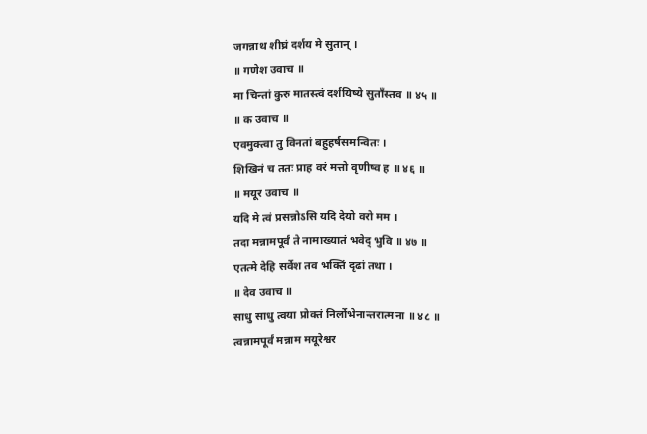जगन्नाथ शीघ्रं दर्शय मे सुतान् ।
॥ गणेश उवाच ॥
मा चिन्तां कुरु मातस्त्वं दर्शयिष्ये सुताँस्तव ॥ ४५ ॥
॥ क उवाच ॥
एवमुक्त्वा तु विनतां बहुहर्षसमन्वितः ।
शिखिनं च ततः प्राह वरं मत्तो वृणीष्व ह ॥ ४६ ॥
॥ मयूर उवाच ॥
यदि मे त्वं प्रसन्नोऽसि यदि देयो वरो मम ।
तदा मन्नामपूर्वं ते नामाख्यातं भवेद् भुवि ॥ ४७ ॥
एतत्मे देहि सर्वेश तव भक्तिं दृढां तथा ।
॥ देव उवाच ॥
साधु साधु त्वया प्रोक्तं निर्लोभेनान्तरात्मना ॥ ४८ ॥
त्वन्नामपूर्वं मन्नाम मयूरेश्वर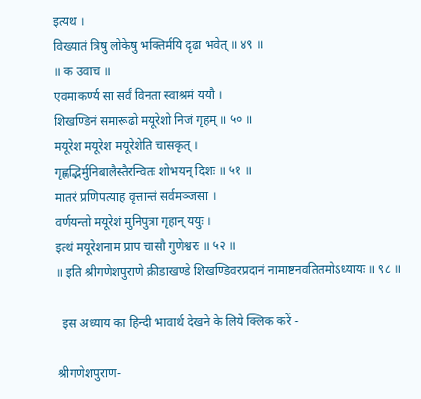इत्यथ ।
विख्यातं त्रिषु लोकेषु भक्तिर्मयि दृढा भवेत् ॥ ४९ ॥
॥ क उवाच ॥
एवमाकर्ण्य सा सर्वं विनता स्वाश्रमं ययौ ।
शिखण्डिनं समारूढो मयूरेशो निजं गृहम् ॥ ५० ॥
मयूरेश मयूरेश मयूरेशेति चासकृत् ।
गृह्णद्भिर्मुनिबालैस्तैरन्वितः शोभयन् दिशः ॥ ५१ ॥
मातरं प्रणिपत्याह वृत्तान्तं सर्वमञ्जसा ।
वर्णयन्तो मयूरेशं मुनिपुत्रा गृहान् ययुः ।
इत्थं मयूरेशनाम प्राप चासौ गुणेश्वरः ॥ ५२ ॥
॥ इति श्रीगणेशपुराणे क्रीडाखण्डे शिखण्डिवरप्रदानं नामाष्टनवतितमोऽध्यायः ॥ ९८ ॥

  इस अध्याय का हिन्दी भावार्थ देखने के लिये क्लिक करें -

श्रीगणेशपुराण-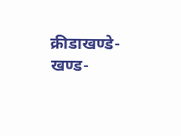क्रीडाखण्डे-खण्ड-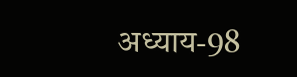अध्याय-98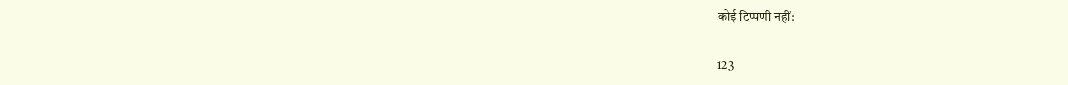कोई टिप्पणी नहीं:

123